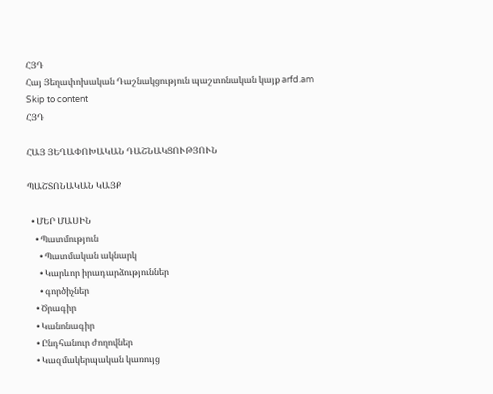ՀՅԴ
Հայ Յեղափոխական Դաշնակցություն պաշտոնական կայք arfd.am
Skip to content
ՀՅԴ

ՀԱՅ ՅԵՂԱՓՈԽԱԿԱՆ ԴԱՇՆԱԿՑՈՒԹՅՈՒՆ

ՊԱՇՏՈՆԱԿԱՆ ԿԱՅՔ

  • ՄԵՐ ՄԱՍԻՆ
    • Պատմություն
      • Պատմական ակնարկ
      • Կարևոր իրադարձություններ
      • գործիչներ
    • Ծրագիր
    • Կանոնագիր
    • Ընդհանուր ժողովներ
    • Կազմակերպական կառույց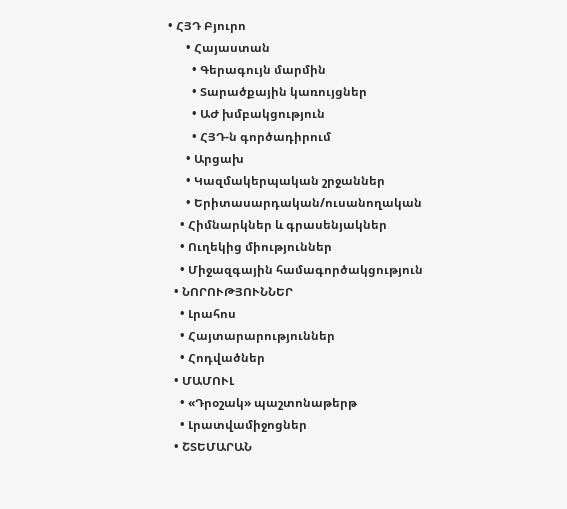• ՀՅԴ Բյուրո
      • Հայաստան
        • Գերագույն մարմին
        • Տարածքային կառույցներ
        • ԱԺ խմբակցություն
        • ՀՅԴ-ն գործադիրում
      • Արցախ
      • Կազմակերպական շրջաններ
      • Երիտասարդական/ուսանողական
    • Հիմնարկներ և գրասենյակներ
    • Ուղեկից միություններ
    • Միջազգային համագործակցություն
  • ՆՈՐՈՒԹՅՈՒՆՆԵՐ
    • Լրահոս
    • Հայտարարություններ
    • Հոդվածներ
  • ՄԱՄՈՒԼ
    • «Դրօշակ» պաշտոնաթերթ
    • Լրատվամիջոցներ
  • ՇՏԵՄԱՐԱՆ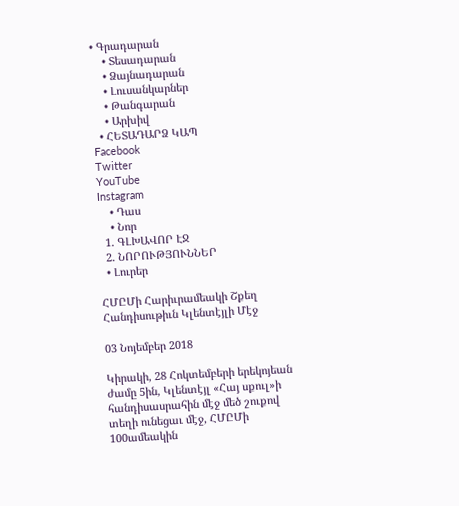• Գրադարան
    • Տեսադարան
    • Ձայնադարան
    • Լուսանկարներ
    • Թանգարան
    • Արխիվ
  • ՀԵՏԱԴԱՐՁ ԿԱՊ
Facebook
Twitter
YouTube
Instagram
    • Դաս
    • Նոր
  1. ԳԼԽԱՎՈՐ ԷՋ
  2. ՆՈՐՈՒԹՅՈՒՆՆԵՐ
  • Լուրեր

ՀՄԸՄի Հարիւրամեակի Շքեղ Հանդիսութիւն Կլենտէյլի Մէջ

03 Նոյեմբեր 2018

Կիրակի, 28 Հոկտեմբերի երեկոյեան ժամը 5ին, Կլենտէյլ «Հայ սքուլ»ի հանդիսասրահին մէջ մեծ շուքով տեղի ունեցաւ մէջ, ՀՄԸՄի 100ամեակին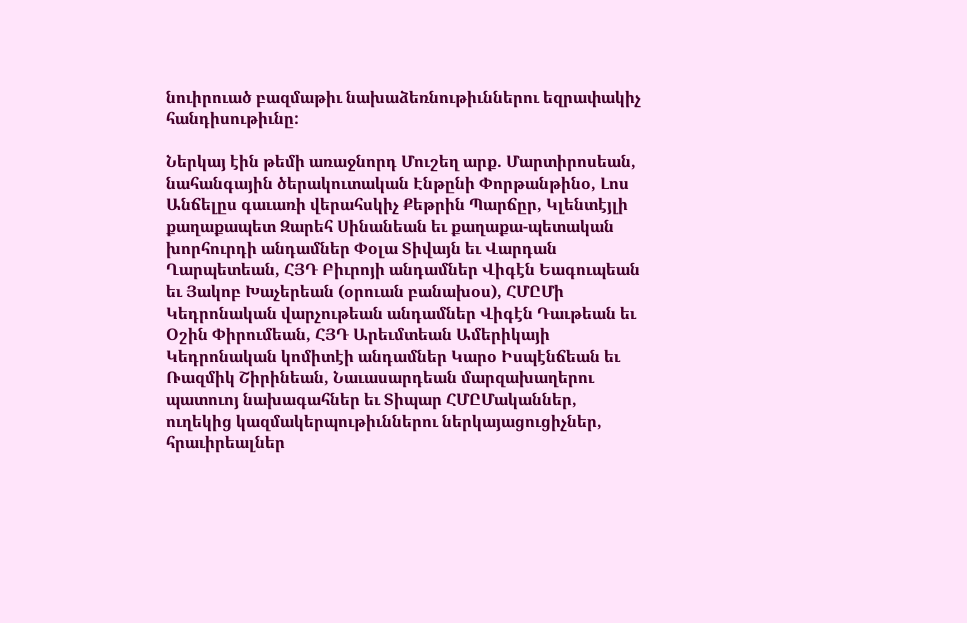նուիրուած բազմաթիւ նախաձեռնութիւններու եզրափակիչ հանդիսութիւնը:

Ներկայ էին թեմի առաջնորդ Մուշեղ արք. Մարտիրոսեան, նահանգային ծերակուտական Էնթընի Փորթանթինօ, Լոս Անճելըս գաւառի վերահսկիչ Քեթրին Պարճըր, Կլենտէյլի քաղաքապետ Զարեհ Սինանեան եւ քաղաքա-պետական խորհուրդի անդամներ Փօլա Տիվայն եւ Վարդան Ղարպետեան, ՀՅԴ Բիւրոյի անդամներ Վիգէն Եագուպեան եւ Յակոբ Խաչերեան (օրուան բանախօս), ՀՄԸՄի Կեդրոնական վարչութեան անդամներ Վիգէն Դաւթեան եւ Օշին Փիրումեան, ՀՅԴ Արեւմտեան Ամերիկայի Կեդրոնական կոմիտէի անդամներ Կարօ Իսպէնճեան եւ Ռազմիկ Շիրինեան, Նաւասարդեան մարզախաղերու պատուոյ նախագահներ եւ Տիպար ՀՄԸՄականներ, ուղեկից կազմակերպութիւններու ներկայացուցիչներ, հրաւիրեալներ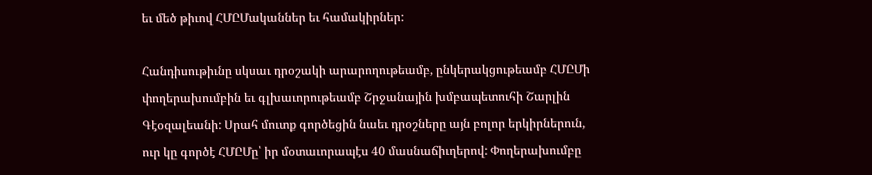եւ մեծ թիւով ՀՄԸՄականներ եւ համակիրներ:

Հանդիսութիւնը սկսաւ դրօշակի արարողութեամբ, ընկերակցութեամբ ՀՄԸՄի փողերախումբին եւ գլխաւորութեամբ Շրջանային խմբապետուհի Շարլին Գէօզալեանի: Սրահ մուտք գործեցին նաեւ դրօշները այն բոլոր երկիրներուն, ուր կը գործէ ՀՄԸՄը՝ իր մօտաւորապէս 40 մասնաճիւղերով: Փողերախումբը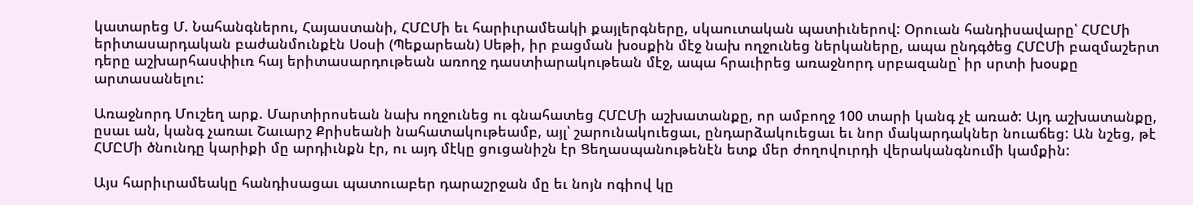կատարեց Մ. Նահանգներու, Հայաստանի, ՀՄԸՄի եւ հարիւրամեակի քայլերգները, սկաուտական պատիւներով: Օրուան հանդիսավարը՝ ՀՄԸՄի երիտասարդական բաժանմունքէն Սօսի (Պեքարեան) Սեթի, իր բացման խօսքին մէջ նախ ողջունեց ներկաները, ապա ընդգծեց ՀՄԸՄի բազմաշերտ դերը աշխարհասփիւռ հայ երիտասարդութեան առողջ դաստիարակութեան մէջ, ապա հրաւիրեց առաջնորդ սրբազանը՝ իր սրտի խօսքը արտասանելու:

Առաջնորդ Մուշեղ արք. Մարտիրոսեան նախ ողջունեց ու գնահատեց ՀՄԸՄի աշխատանքը, որ ամբողջ 100 տարի կանգ չէ առած: Այդ աշխատանքը, ըսաւ ան, կանգ չառաւ Շաւարշ Քրիսեանի նահատակութեամբ, այլ՝ շարունակուեցաւ, ընդարձակուեցաւ եւ նոր մակարդակներ նուաճեց: Ան նշեց, թէ ՀՄԸՄի ծնունդը կարիքի մը արդիւնքն էր, ու այդ մէկը ցուցանիշն էր Ցեղասպանութենէն ետք մեր ժողովուրդի վերականգնումի կամքին:

Այս հարիւրամեակը հանդիսացաւ պատուաբեր դարաշրջան մը եւ նոյն ոգիով կը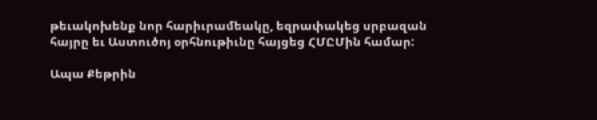թեւակոխենք նոր հարիւրամեակը, եզրափակեց սրբազան հայրը եւ Աստուծոյ օրհնութիւնը հայցեց ՀՄԸՄին համար:

Ապա Քեթրին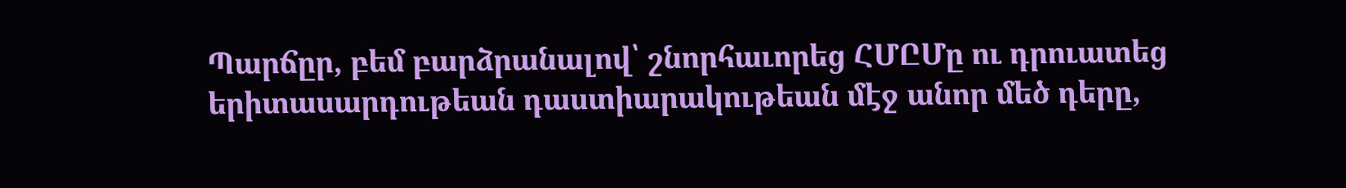Պարճըր, բեմ բարձրանալով՝ շնորհաւորեց ՀՄԸՄը ու դրուատեց երիտասարդութեան դաստիարակութեան մէջ անոր մեծ դերը,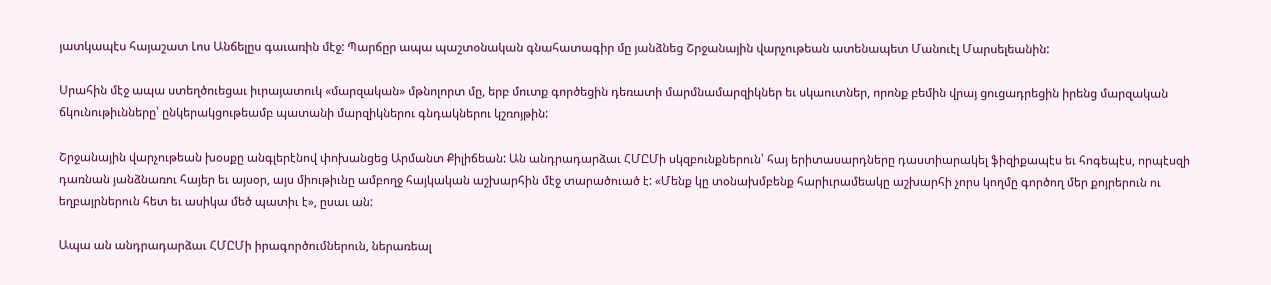յատկապէս հայաշատ Լոս Անճելըս գաւառին մէջ: Պարճըր ապա պաշտօնական գնահատագիր մը յանձնեց Շրջանային վարչութեան ատենապետ Մանուէլ Մարսելեանին:

Սրահին մէջ ապա ստեղծուեցաւ իւրայատուկ «մարզական» մթնոլորտ մը, երբ մուտք գործեցին դեռատի մարմնամարզիկներ եւ սկաուտներ, որոնք բեմին վրայ ցուցադրեցին իրենց մարզական ճկունութիւնները՝ ընկերակցութեամբ պատանի մարզիկներու գնդակներու կշռոյթին:

Շրջանային վարչութեան խօսքը անգլերէնով փոխանցեց Արմանտ Քիլիճեան: Ան անդրադարձաւ ՀՄԸՄի սկզբունքներուն՝ հայ երիտասարդները դաստիարակել ֆիզիքապէս եւ հոգեպէս, որպէսզի դառնան յանձնառու հայեր եւ այսօր, այս միութիւնը ամբողջ հայկական աշխարհին մէջ տարածուած է: «Մենք կը տօնախմբենք հարիւրամեակը աշխարհի չորս կողմը գործող մեր քոյրերուն ու եղբայրներուն հետ եւ ասիկա մեծ պատիւ է», ըսաւ ան:

Ապա ան անդրադարձաւ ՀՄԸՄի իրագործումներուն, ներառեալ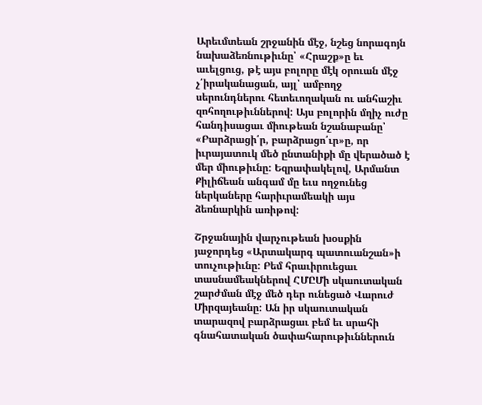Արեւմտեան շրջանին մէջ, նշեց նորագոյն նախաձեռնութիւնը՝ «Հրաշք»ը եւ աւելցուց, թէ այս բոլորը մէկ օրուան մէջ չ՛իրականացան, այլ՝ ամբողջ սերունդներու հետեւողական ու անհաշիւ զոհողութիւններով: Այս բոլորին մղիչ ուժը հանդիսացաւ միութեան նշանաբանը՝ «Բարձրացի՛ր, բարձրացո՛ւր»ը, որ իւրայատուկ մեծ ընտանիքի մը վերածած է մեր միութիւնը: Եզրափակելով, Արմանտ Քիլիճեան անգամ մը եւս ողջունեց ներկաները հարիւրամեակի այս ձեռնարկին առիթով:

Շրջանային վարչութեան խօսքին յաջորդեց «Արտակարգ պատուանշան»ի տուչութիւնը: Բեմ հրաւիրուեցաւ տասնամեակներով ՀՄԸՄի սկաուտական շարժման մէջ մեծ դեր ունեցած Վարուժ Միրզայեանը: Ան իր սկաուտական տարազով բարձրացաւ բեմ եւ սրահի գնահատական ծափահարութիւններուն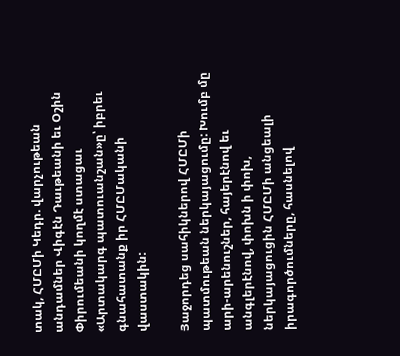տակ, ՀՄԸՄի Կեդր. վարչութեան անդամներ Վիգէն Դաւթեանի եւ Օշին Փիրումեանի կողմէ ստացաւ «Արտակարգ պատուանշան»ը՝ իբրեւ գնահատանք իր ՀՄԸՄականի վաստակին:

Յաջորդեց սահիկներով ՀՄԸՄի պատմութեան ներկայացումը: Խումբ մը արի-արենուշներ, հայերէնով եւ անգլերէնով, փոխն ի փոխ, ներկայացուցին ՀՄԸՄի անցեալի իրագործումները, հասնելով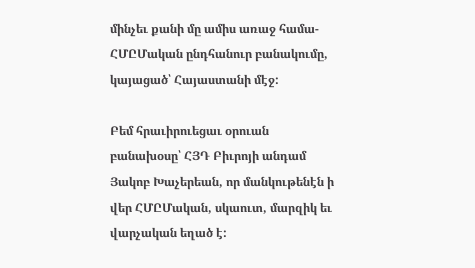մինչեւ քանի մը ամիս առաջ համա-ՀՄԸՄական ընդհանուր բանակումը, կայացած՝ Հայաստանի մէջ:

Բեմ հրաւիրուեցաւ օրուան բանախօսը՝ ՀՅԴ Բիւրոյի անդամ Յակոբ Խաչերեան, որ մանկութենէն ի վեր ՀՄԸՄական, սկաուտ, մարզիկ եւ վարչական եղած է: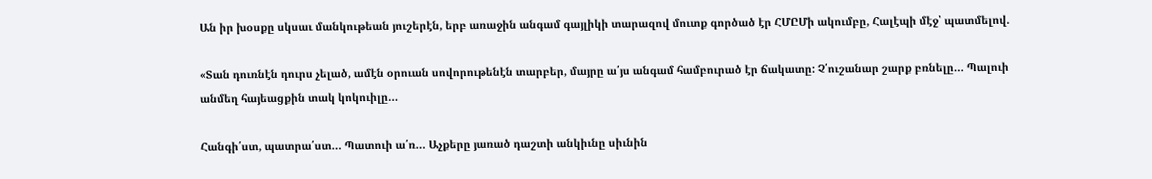Ան իր խօսքը սկսաւ մանկութեան յուշերէն, երբ առաջին անգամ գայլիկի տարազով մուտք գործած էր ՀՄԸՄի ակումբը, Հալէպի մէջ՝ պատմելով.

«Տան դուռնէն դուրս չելած, ամէն օրուան սովորութենէն տարբեր, մայրը ա՛յս անգամ համբուրած էր ճակատը: Չ՛ուշանար շարք բռնելը… Պալուի անմեղ հայեացքին տակ կոկուիլը…

Հանգի՛ստ, պատրա՛ստ… Պատուի ա՛ռ… Աչքերը յառած դաշտի անկիւնը սիւնին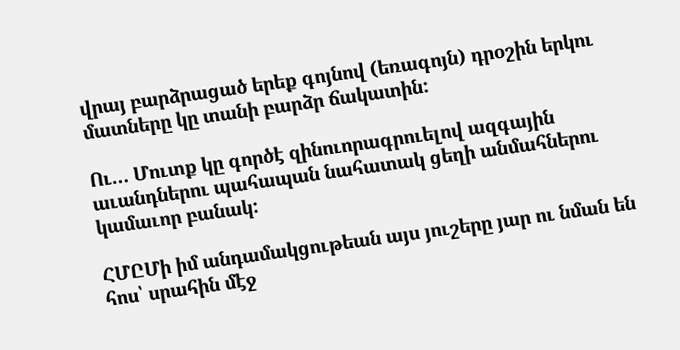վրայ բարձրացած երեք գոյնով (եռագոյն) դրօշին երկու մատները կը տանի բարձր ճակատին:

Ու… Մուտք կը գործէ զինուորագրուելով ազգային աւանդներու պահապան նահատակ ցեղի անմահներու կամաւոր բանակ:

ՀՄԸՄի իմ անդամակցութեան այս յուշերը յար ու նման են հոս՝ սրահին մէջ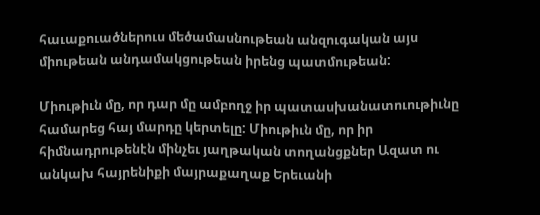հաւաքուածներուս մեծամասնութեան անզուգական այս միութեան անդամակցութեան իրենց պատմութեան:

Միութիւն մը, որ դար մը ամբողջ իր պատասխանատուութիւնը համարեց հայ մարդը կերտելը: Միութիւն մը, որ իր հիմնադրութենէն մինչեւ յաղթական տողանցքներ Ազատ ու անկախ հայրենիքի մայրաքաղաք Երեւանի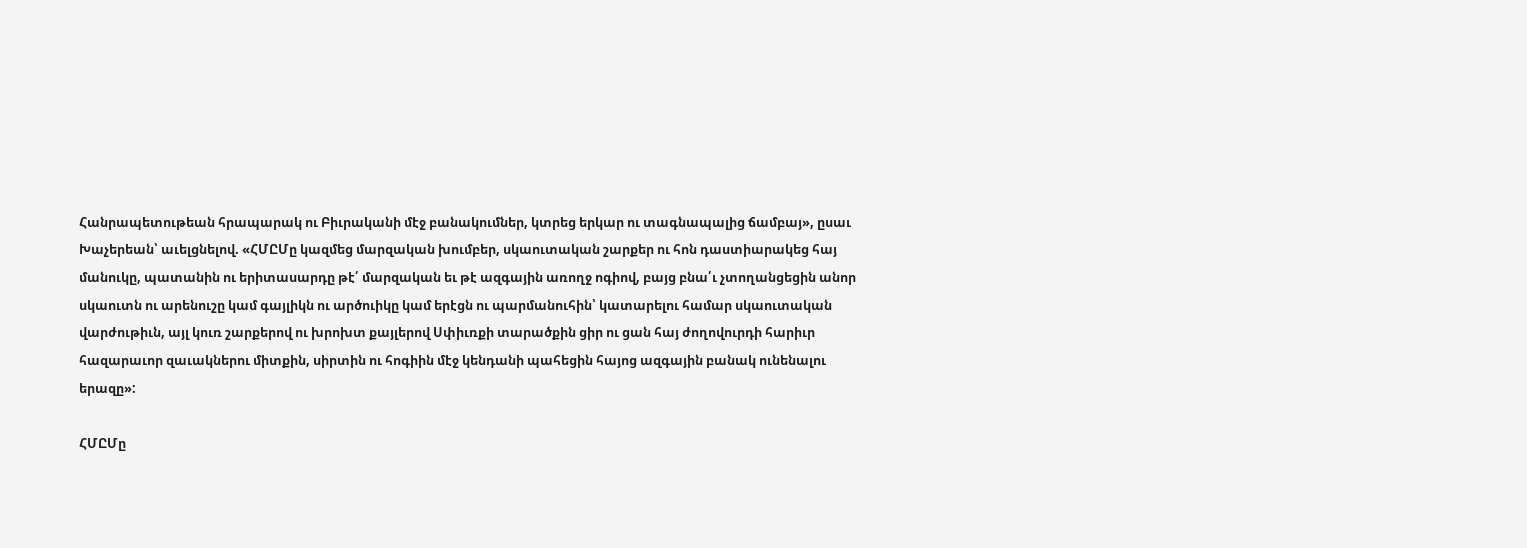Հանրապետութեան հրապարակ ու Բիւրականի մէջ բանակումներ, կտրեց երկար ու տագնապալից ճամբայ», ըսաւ Խաչերեան՝ աւելցնելով. «ՀՄԸՄը կազմեց մարզական խումբեր, սկաուտական շարքեր ու հոն դաստիարակեց հայ մանուկը, պատանին ու երիտասարդը թէ՛ մարզական եւ թէ ազգային առողջ ոգիով, բայց բնա՛ւ չտողանցեցին անոր սկաուտն ու արենուշը կամ գայլիկն ու արծուիկը կամ երէցն ու պարմանուհին՝ կատարելու համար սկաուտական վարժութիւն, այլ կուռ շարքերով ու խրոխտ քայլերով Սփիւռքի տարածքին ցիր ու ցան հայ ժողովուրդի հարիւր հազարաւոր զաւակներու միտքին, սիրտին ու հոգիին մէջ կենդանի պահեցին հայոց ազգային բանակ ունենալու երազը»:

ՀՄԸՄը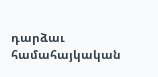դարձաւ համահայկական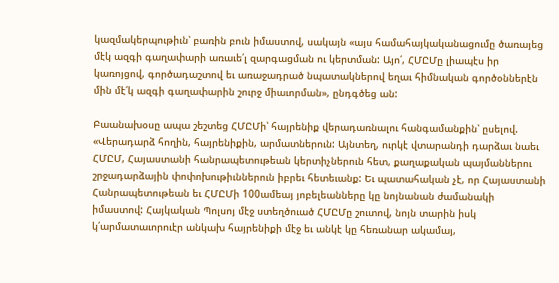կազմակերպութիւն՝ բառին բուն իմաստով, սակայն «այս համահայկականացումը ծառայեց մէկ ազգի գաղափարի առաւե՛լ զարգացման ու կերտման: Այո՛, ՀՄԸՄը լիապէս իր կառոյցով, գործադաշտով եւ առաջադրած նպատակներով եղաւ հիմնական գործօններէն մին մէ՛կ ազգի գաղափարին շուրջ միաւորման», ընդգծեց ան:

Բաանախօսը ապա շեշտեց ՀՄԸՄի՝ հայրենիք վերադառնալու հանգամանքին՝ ըսելով. «Վերադարձ հողին, հայրենիքին, արմատներուն: Այնտեղ, ուրկէ վտարանդի դարձաւ նաեւ ՀՄԸՄ, Հայաստանի հանրապետութեան կերտիչներուն հետ, քաղաքական պայմաններու շրջադարձային փոփոխութիւններուն իբրեւ հետեւանք: Եւ պատահական չէ, որ Հայաստանի Հանրապետութեան եւ ՀՄԸՄի 100ամեայ յոբելեանները կը նոյնանան ժամանակի իմաստով: Հայկական Պոլսոյ մէջ ստեղծուած ՀՄԸՄը շուտով, նոյն տարին իսկ կ՛արմատաւորուէր անկախ հայրենիքի մէջ եւ անկէ կը հեռանար ակամայ,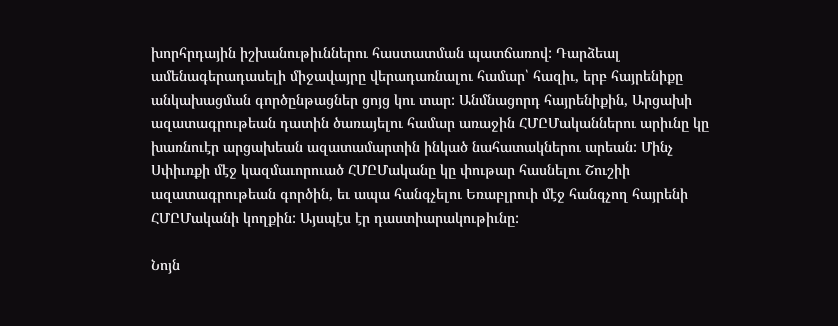խորհրդային իշխանութիւններու հաստատման պատճառով: Դարձեալ ամենագերադասելի միջավայրը վերադառնալու համար՝ հազիւ, երբ հայրենիքը անկախացման գործընթացներ ցոյց կու տար: Անմնացորդ հայրենիքին, Արցախի ազատագրութեան դատին ծառայելու համար առաջին ՀՄԸՄականներու արիւնը կը խառնուէր արցախեան ազատամարտին ինկած նահատակներու արեան: Մինչ Սփիւռքի մէջ կազմաւորուած ՀՄԸՄականը կը փութար հասնելու Շուշիի ազատագրութեան գործին, եւ ապա հանգչելու Եռաբլրուի մէջ հանգչող հայրենի ՀՄԸՄականի կողքին: Այսպէս էր դաստիարակութիւնը:

Նոյն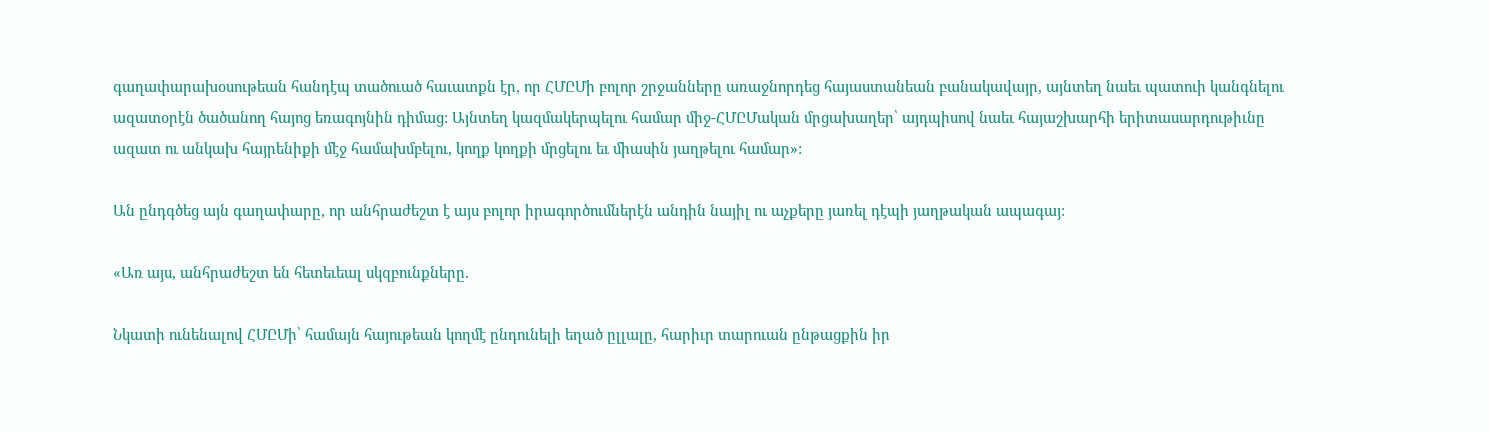գաղափարախօսութեան հանդէպ տածուած հաւատքն էր, որ ՀՄԸՄի բոլոր շրջանները առաջնորդեց հայաստանեան բանակավայր, այնտեղ նաեւ պատուի կանգնելու ազատօրէն ծածանող հայոց եռագոյնին դիմաց: Այնտեղ կազմակերպելու համար միջ-ՀՄԸՄական մրցախաղեր՝ այդպիսով նաեւ հայաշխարհի երիտասարդութիւնը ազատ ու անկախ հայրենիքի մէջ համախմբելու, կողք կողքի մրցելու եւ միասին յաղթելու համար»:

Ան ընդգծեց այն գաղափարը, որ անհրաժեշտ է այս բոլոր իրագործումներէն անդին նայիլ ու աչքերը յառել դէպի յաղթական ապագայ:

«Առ այս, անհրաժեշտ են հետեւեալ սկզբունքները.

Նկատի ունենալով ՀՄԸՄի՝ համայն հայութեան կողմէ ընդունելի եղած ըլլալը, հարիւր տարուան ընթացքին իր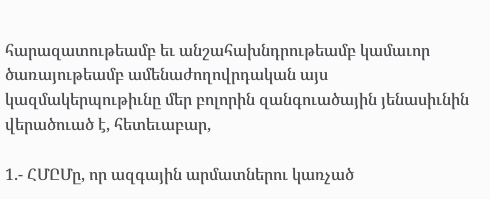հարազատութեամբ եւ անշահախնդրութեամբ կամաւոր ծառայութեամբ ամենաժողովրդական այս կազմակերպութիւնը մեր բոլորին զանգուածային յենասիւնին վերածուած է, հետեւաբար,

1.- ՀՄԸՄը, որ ազգային արմատներու կառչած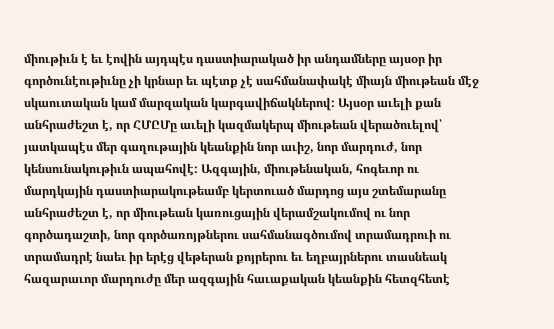միութիւն է եւ էովին այդպէս դաստիարակած իր անդամները այսօր իր գործունէութիւնը չի կրնար եւ պէտք չէ սահմանափակէ միայն միութեան մէջ սկաուտական կամ մարզական կարգավիճակներով: Այսօր աւելի քան անհրաժեշտ է, որ ՀՄԸՄը աւելի կազմակերպ միութեան վերածուելով՝ յատկապէս մեր գաղութային կեանքին նոր աւիշ, նոր մարդուժ, նոր կենսունակութիւն ապահովէ: Ազգային, միութենական, հոգեւոր ու մարդկային դաստիարակութեամբ կերտուած մարդոց այս շտեմարանը անհրաժեշտ է, որ միութեան կառուցային վերամշակումով ու նոր գործադաշտի, նոր գործառոյթներու սահմանագծումով տրամադրուի ու տրամադրէ նաեւ իր երէց վեթերան քոյրերու եւ եղբայրներու տասնեակ հազարաւոր մարդուժը մեր ազգային հաւաքական կեանքին հետզհետէ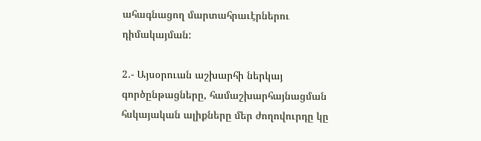ահագնացող մարտահրաւէրներու դիմակայման:

2.- Այսօրուան աշխարհի ներկայ գործընթացները, համաշխարհայնացման հսկայական ալիքները մեր ժողովուրդը կը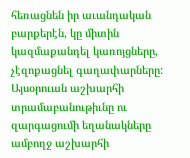հեռացնեն իր աւանդական բարքերէն, կը միտին կազմաքանդել կառոյցները, չէզոքացնել գաղափարները: Այսօրուան աշխարհի տրամաբանութիւնը ու զարգացումի եղանակները ամբողջ աշխարհի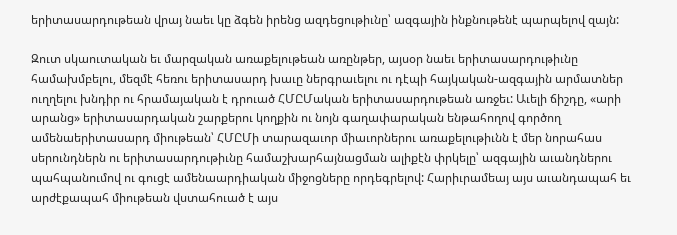երիտասարդութեան վրայ նաեւ կը ձգեն իրենց ազդեցութիւնը՝ ազգային ինքնութենէ պարպելով զայն:

Զուտ սկաուտական եւ մարզական առաքելութեան առընթեր, այսօր նաեւ երիտասարդութիւնը համախմբելու, մեզմէ հեռու երիտասարդ խաւը ներգրաւելու ու դէպի հայկական-ազգային արմատներ ուղղելու խնդիր ու հրամայական է դրուած ՀՄԸՄական երիտասարդութեան առջեւ: Աւելի ճիշդը, «արի արանց» երիտասարդական շարքերու կողքին ու նոյն գաղափարական ենթահողով գործող ամենաերիտասարդ միութեան՝ ՀՄԸՄի տարազաւոր միաւորներու առաքելութիւնն է մեր նորահաս սերունդներն ու երիտասարդութիւնը համաշխարհայնացման ալիքէն փրկելը՝ ազգային աւանդներու պահպանումով ու գուցէ ամենաարդիական միջոցները որդեգրելով: Հարիւրամեայ այս աւանդապահ եւ արժէքապահ միութեան վստահուած է այս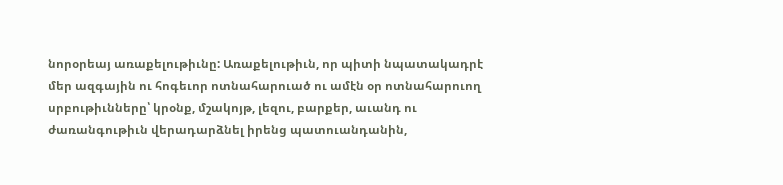նորօրեայ առաքելութիւնը: Առաքելութիւն, որ պիտի նպատակադրէ մեր ազգային ու հոգեւոր ոտնահարուած ու ամէն օր ոտնահարուող սրբութիւնները՝ կրօնք, մշակոյթ, լեզու, բարքեր, աւանդ ու ժառանգութիւն վերադարձնել իրենց պատուանդանին,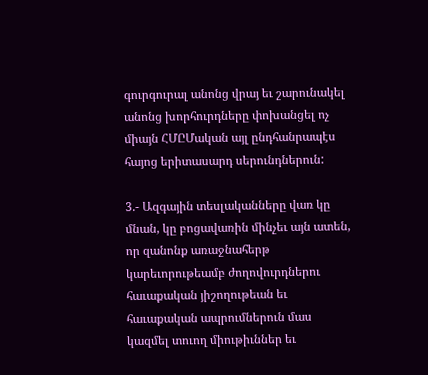գուրգուրալ անոնց վրայ եւ շարունակել անոնց խորհուրդները փոխանցել ոչ միայն ՀՄԸՄական այլ ընդհանրապէս հայոց երիտասարդ սերունդներուն:

3.- Ազգային տեսլականները վառ կը մնան, կը բոցավառին մինչեւ այն ատեն, որ զանոնք առաջնահերթ կարեւորութեամբ ժողովուրդներու հաւաքական յիշողութեան եւ հաւաքական ապրումներուն մաս կազմել տուող միութիւններ եւ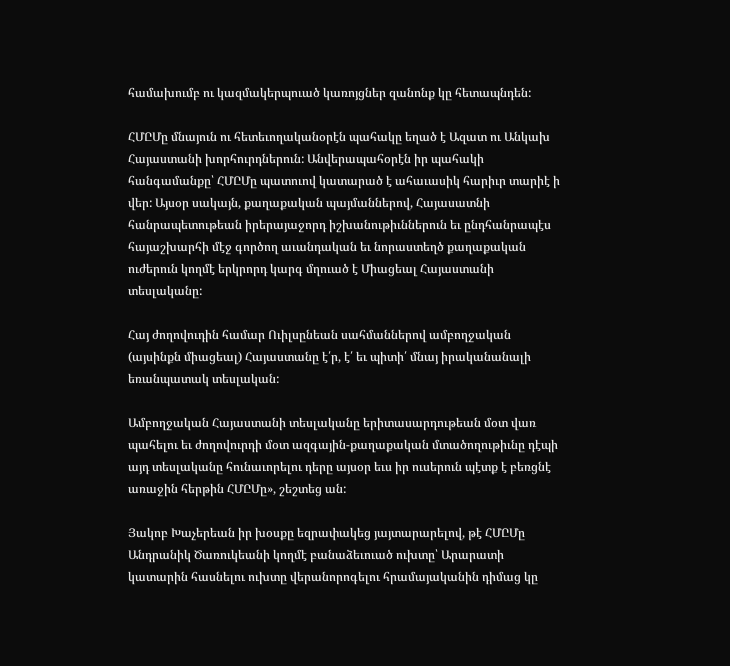համախումբ ու կազմակերպուած կառոյցներ զանոնք կը հետապնդեն:

ՀՄԸՄը մնայուն ու հետեւողականօրէն պահակը եղած է Ազատ ու Անկախ Հայաստանի խորհուրդներուն: Անվերապահօրէն իր պահակի հանգամանքը՝ ՀՄԸՄը պատուով կատարած է ահաւասիկ հարիւր տարիէ ի վեր: Այսօր սակայն, քաղաքական պայմաններով, Հայասատնի հանրապետութեան իրերայաջորդ իշխանութիւններուն եւ ընդհանրապէս հայաշխարհի մէջ գործող աւանդական եւ նորաստեղծ քաղաքական ուժերուն կողմէ երկրորդ կարգ մղուած է Միացեալ Հայաստանի տեսլականը:

Հայ ժողովուդին համար Ուիլսընեան սահմաններով ամբողջական (այսինքն միացեալ) Հայաստանը է՛ր, է՛ եւ պիտի՛ մնայ իրականանալի եռանպատակ տեսլական:

Ամբողջական Հայաստանի տեսլականը երիտասարդութեան մօտ վառ պահելու եւ ժողովուրդի մօտ ազգային-քաղաքական մտածողութիւնը դէպի այդ տեսլականը հունաւորելու դերը այսօր եւս իր ուսերուն պէտք է բեռցնէ առաջին հերթին ՀՄԸՄը», շեշտեց ան:

Յակոբ Խաչերեան իր խօսքը եզրափակեց յայտարարելով, թէ ՀՄԸՄը Անդրանիկ Ծառուկեանի կողմէ բանաձեւուած ուխտը՝ Արարատի կատարին հասնելու ուխտը վերանորոգելու հրամայականին դիմաց կը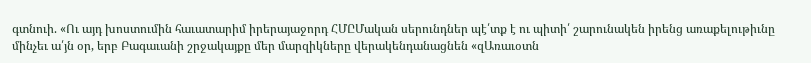գտնուի. «Ու այդ խոստումին հաւատարիմ իրերայաջորդ ՀՄԸՄական սերունդներ պէ՛տք է ու պիտի՛ շարունակեն իրենց առաքելութիւնը մինչեւ ա՛յն օր, երբ Բագաւանի շրջակայքը մեր մարզիկները վերակենդանացնեն «զԱռաւօտն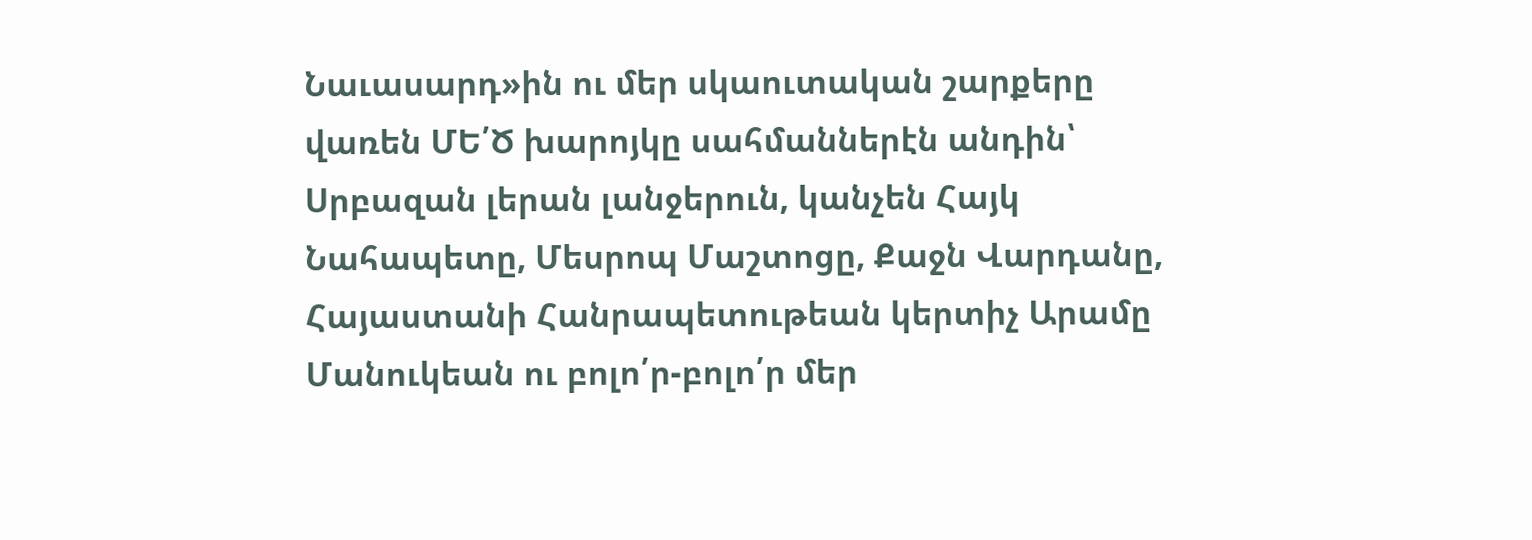Նաւասարդ»ին ու մեր սկաուտական շարքերը վառեն ՄԵ՛Ծ խարոյկը սահմաններէն անդին՝ Սրբազան լերան լանջերուն, կանչեն Հայկ Նահապետը, Մեսրոպ Մաշտոցը, Քաջն Վարդանը, Հայաստանի Հանրապետութեան կերտիչ Արամը Մանուկեան ու բոլո՛ր-բոլո՛ր մեր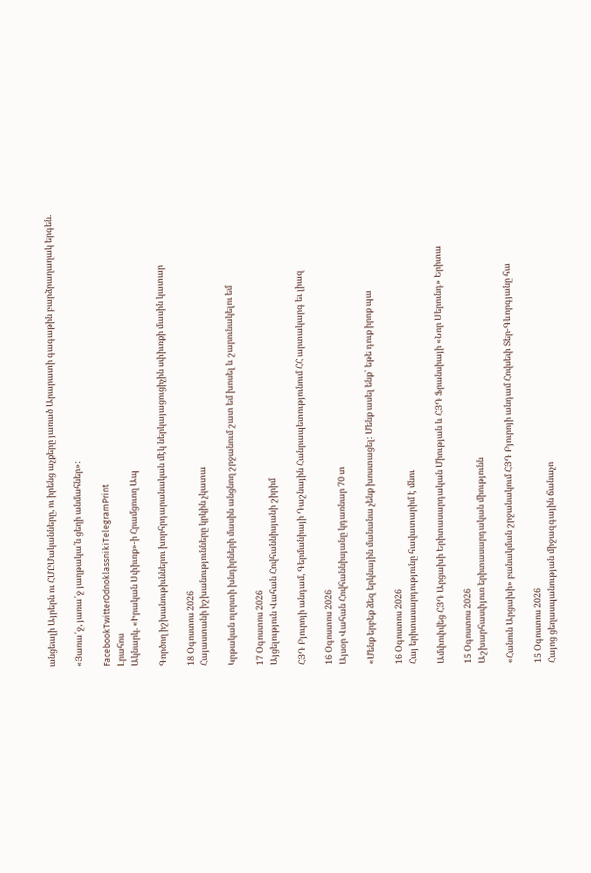անցեալի Այրերն ու ՀՄԸՄականները, ու իրենց աչքերը յառած Արարատի գագաթին բարձրաղաղակ երգեն.

«Յառա՜ջ, յառա՜ջ յաղթակա՛ն ցեղի անմահներ»:

FacebookTwitterOdnoklassnikiTelegramPrint
Լրահոս
Ակնարկ. «Իրական Սփիւռք»-ի Հրամցուող Ապ

Գործող իշխանութիւններու խորհրդարանական մէկ ներկայացուցիչին սփիւռքի մասին կատար

18 Օգոստոս 2026
Հայաստանի իշխանությունները կրկին չկատա

Կրթական ոլորտի խնդիրների մասին անցնող շրջանում շատ եմ խոսել և շարունակելու եմ

17 Օգոստոս 2026
Այցելություն Վահան Հովհաննիսյանի շիրիմ

ՀՅԴ Բյուրոյի անդամ, Գերմանիայի Դաշնային Հանրապետությունում ՀՀ արտակարգ եւ լիազ

16 Օգոստոս 2026
Այսօր Վահան Հովհաննիսյանը կդառնար 70 տ

«Մենք երբեք ձեզ երկնային մանանա չենք խոստացել: Մենք ասել ենք` եթե դուք իրոք պա

16 Օգոստոս 2026
Հայ երիտասարդությունը հավատարիմ է մնու

Ամփոփվեց ՀՅԴ Արցախի Երիտասարդական Միության և ՀՅԴ Ֆրանսիայի «Նոր Սերունդ» Երիտա

15 Օգոստոս 2026
Աշխարհասփյուռ երիտասարդական միությունն

«Հանուն Արցախի» բանակման շրջանակում ՀՅԴ Բյուրոյի անդամ Հովսեփ Տեր-Գևորգյանը հա

15 Օգոստոս 2026
Հայոց ցեղասպանության միջազգային ճանաչո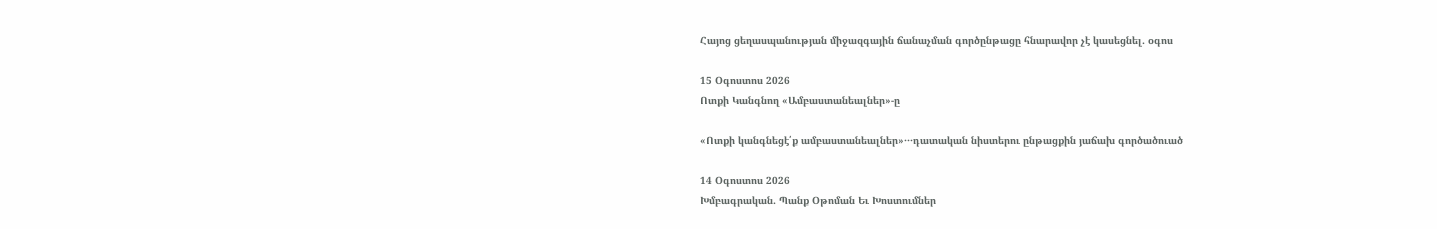Հայոց ցեղասպանության միջազգային ճանաչման գործընթացը հնարավոր չէ կասեցնել. օգոս

15 Օգոստոս 2026
Ոտքի Կանգնող «Ամբաստանեալներ»-ը

«Ոտքի կանգնեցէ՛ք ամբաստանեալներ»․․․դատական նիստերու ընթացքին յաճախ գործածուած

14 Օգոստոս 2026
Խմբագրական. Պանք Օթոման Եւ Խոստումներ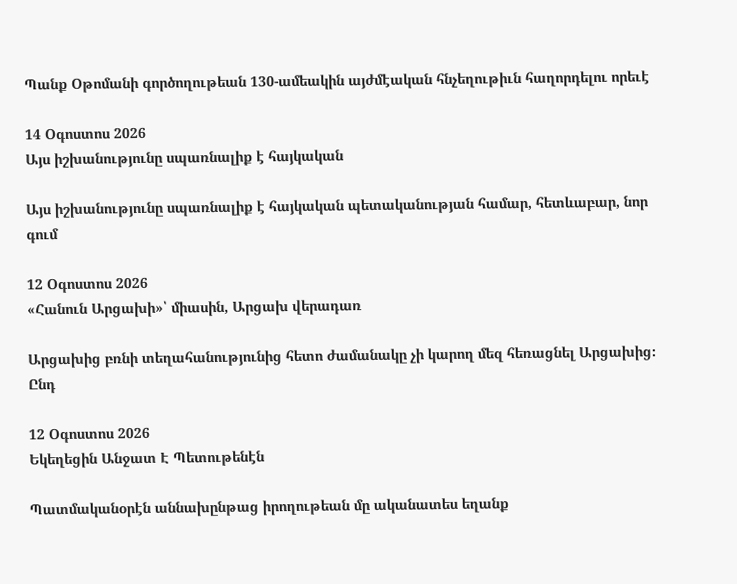Պանք Օթոմանի գործողութեան 130-ամեակին այժմէական հնչեղութիւն հաղորդելու որեւէ

14 Օգոստոս 2026
Այս իշխանությունը սպառնալիք է հայկական

Այս իշխանությունը սպառնալիք է հայկական պետականության համար, հետևաբար, նոր գում

12 Օգոստոս 2026
«Հանուն Արցախի»՝ միասին, Արցախ վերադառ

Արցախից բռնի տեղահանությունից հետո ժամանակը չի կարող մեզ հեռացնել Արցախից։ Ընդ

12 Օգոստոս 2026
Եկեղեցին Անջատ Է Պետութենէն

Պատմականօրէն աննախընթաց իրողութեան մը ականատես եղանք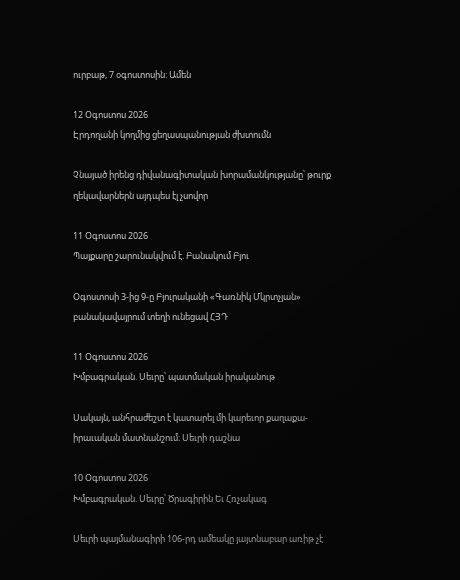ուրբաթ, 7 օգոստոսին: Ամեն

12 Օգոստոս 2026
Էրդողանի կողմից ցեղասպանության ժխտումն

Չնայած իրենց դիվանագիտական խորամանկությանը՝ թուրք ղեկավարներն այդպես էլ չսովոր

11 Օգոստոս 2026
Պայքարը շարունակվում է. Բանակում Բյու

Օգոստոսի 3-ից 9-ը Բյուրականի «Գառնիկ Մկրտչյան» բանակավայրում տեղի ունեցավ ՀՅԴ

11 Օգոստոս 2026
Խմբագրական. Սեւրը՝ պատմական իրականութ

Սակայն, անհրաժեշտ է կատարել մի կարեւոր քաղաքա-իրաւական մատնանշում։ Սեւրի դաշնա

10 Օգոստոս 2026
Խմբագրական. Սեւրը՝ Ծրագիրին Եւ Հռչակագ

Սեւրի պայմանագիրի 106-րդ ամեակը յայտնաբար առիթ չէ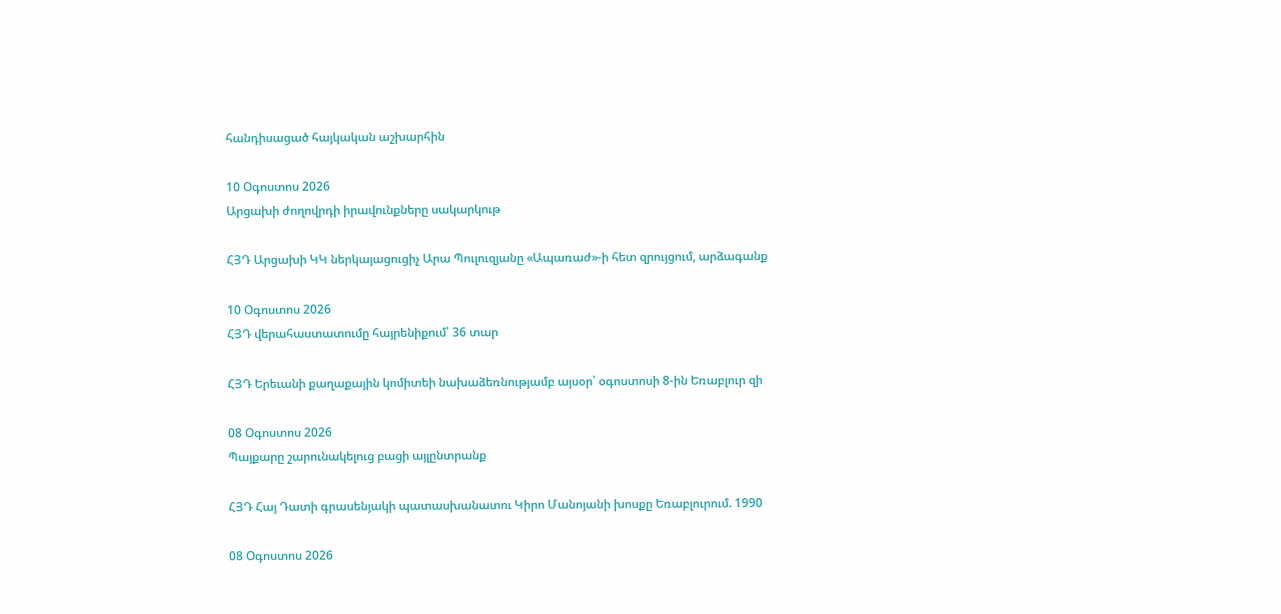հանդիսացած հայկական աշխարհին

10 Օգոստոս 2026
Արցախի ժողովրդի իրավունքները սակարկութ

ՀՅԴ Արցախի ԿԿ ներկայացուցիչ Արա Պուլուզյանը «Ապառաժ»-ի հետ զրույցում, արձագանք

10 Օգոստոս 2026
ՀՅԴ վերահաստատումը հայրենիքում՝ 36 տար

ՀՅԴ Երեւանի քաղաքային կոմիտեի նախաձեռնությամբ այսօր՝ օգոստոսի 8-ին Եռաբլուր զի

08 Օգոստոս 2026
Պայքարը շարունակելուց բացի այլընտրանք

ՀՅԴ Հայ Դատի գրասենյակի պատասխանատու Կիրո Մանոյանի խոսքը Եռաբլուրում. 1990

08 Օգոստոս 2026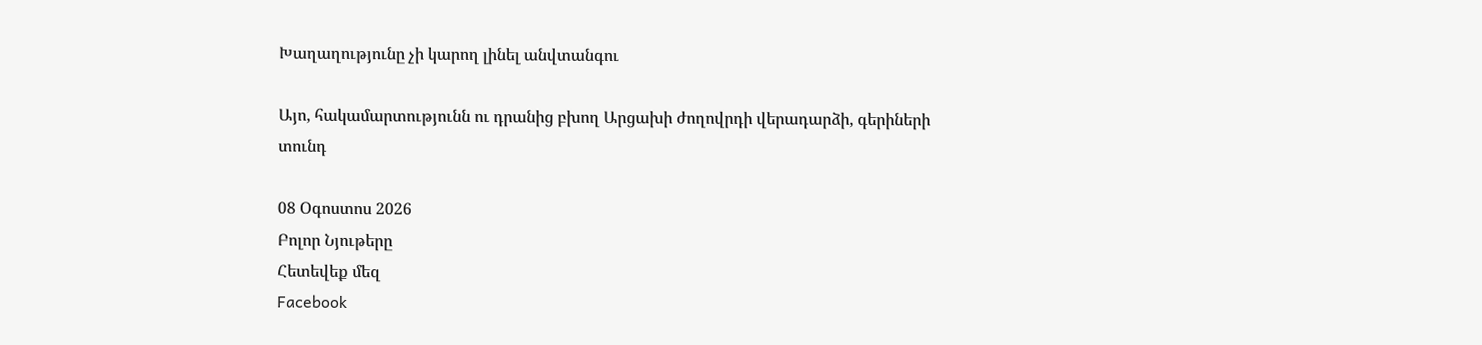Խաղաղությունը չի կարող լինել անվտանգու

Այո, հակամարտությունն ու դրանից բխող Արցախի ժողովրդի վերադարձի, գերիների տունդ

08 Օգոստոս 2026
Բոլոր Նյութերը
Հետեվեք մեզ
Facebook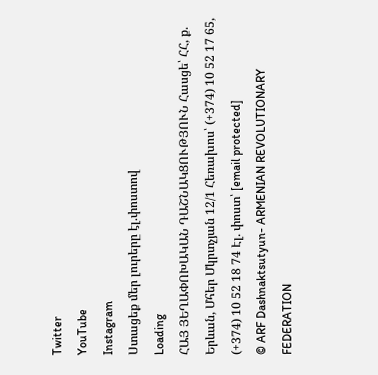Twitter
YouTube
Instagram
Ստացեք մեր լուրերը էլ.փոստով
Loading
ՀԱՅ ՅԵՂԱՓՈԽԱԿԱՆ ԴԱՇՆԱԿՑՈՒԹՅՈՒՆ Հասցե՝ ՀՀ, ք. Երևան, Մհեր Մկրտչյան 12/1 Հեռախոս՝ (+374) 10 52 17 65, (+374) 10 52 18 74 Էլ. փոստ՝ [email protected]
© ARF Dashnaktsutyun- ARMENIAN REVOLUTIONARY FEDERATION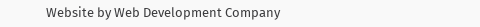Website by Web Development Company